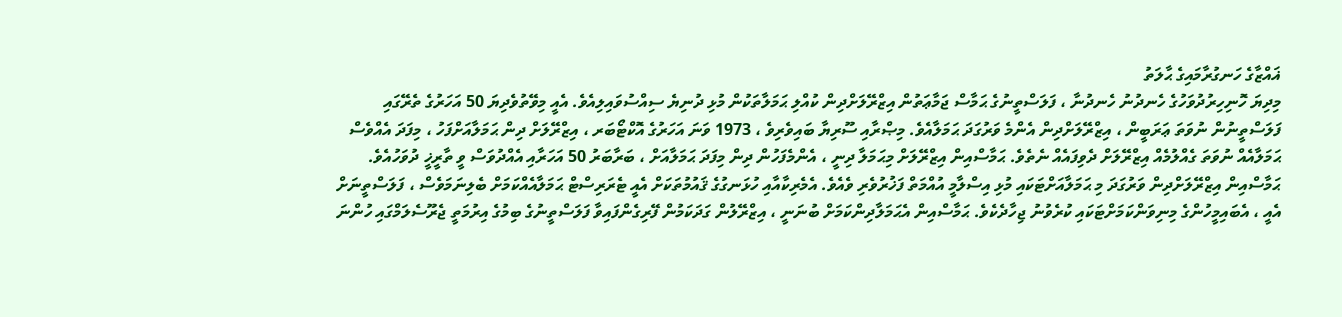ޣައްޒާގެ ހަނގުރާމައިގެ ޙާލަތު
މިދިޔަ ހޮނިހިރުދުވަހުގެ ހެނދުނު ހެނދުނާ ، ފަލަސްތީނުގެ ޙަމާސް ޖަމާޢަތުން އިޒްރޭލަށްދިން ކުއްލި ޙަމަލާތަކުން މުޅި ދުނިޔެ ސިއްސުވައިލިއެވެ. އެއީ މިވޭތުވެދިޔަ 50 އަހަރުގެ ތެރޭގައި ފަލަސްތީނުން ނުވަތަ ޢަރަބީން ، އިޒްރޭލަށްދިން އެންމެ ވަރުގަދަ ޙަމަލާއެވެ. މިޞްރާއި ސޫރިޔާ ބައިވެރިވެ ، 1973 ވަނަ އަހަރުގެ އޮކްޓޯބަރ ، އިޒްރޭލަށް ދިން ޙަމަލާއަށްފަހު ، މިފަދަ އެއްވެސް ޙަމަލާއެއް ނުވަތަ ގެއްލުމެއް އިޒްރޭލަށް ދެވިފައެއް ނެތެވެ. ޙަމާސްއިން އިޒްރޭލަށް މިޙަމަލާ ދިނީ ، އެންމެފަހުން ދިން މިފަދަ ޙަމަލާއަށް ، ބަރާބަރު 50 އަހަރާއި އެއްދުވަސް ވީ ތާރީޚީ ދުވަހުއެވެ.
ޙަމާސްއިން އިޒްރޭލަށްދިން ވަރުގަދަ މި ޙަމަލާއަށްޓަކައި މުޅި އިސްލާމީ އުއްމަތް ފަޚުރުވެރި ވެއެވެ. އެމެރިކާއާއި ހުޅަނގުގެ ޤައުމުތަކަށް އެއީ ޓެރަރިސްޓް ޙަމަލާއެއްކަމަށް ބެލިނަމަވެސް ، ފަލަސްތީނަށް އެއީ ، އެބައިމީހުންގެ މިނިވަންކަމަށްޓަކައި ކުރެވުނު ޖިހާދެކެވެ. ޙަމާސްއިން އެޙަމަލާދިންކަމަށް ބުނަނީ ، އިޒްރޭލުން ގަދަކަމުން ފޭރިގެންފައިވާ ފަލަސްތީނުގެ ބިމުގެ އިރުމަތީ ޖެރޫސެލަމްގައި ހުންނަ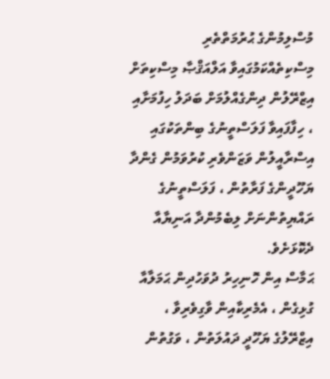މުސްލިމުންގެ ޙުރުމަތްތެރި މިސްކިތެއްކަމުގައިވާ އަލްއަޤްޞާ މިސްކިތަށް އިޒްރޭލުން ދިންގެއްލުމަށް ބަދަލު ހިފުމަށާއި ، ހިފާފައިވާ ފަލަސްތީނުގެ ބިންތަކުގައި އިސްރާއީލުން ވަޒަންވެރި ކުރުވަމުން ގެންދާ ޔަހޫދީންގެ ފަރާތުން ، ފަލަސްތީނުގެ ރައްޔިތުންނަށް ލިބެމުންދާ އަނިޔާއާ ދެކޮޅަށެވެ.
ޙަމާސް އިން ހޮނިހިރު ދުވަހުދިން ޙަމަލާއާ ގުޅިގެން ، އެމެރިކާއިން ވާގިވެރިވާ ، އިޒްރޭލުގެ ޔަހޫދީ ދައުލަތުން ، ވަގުތުން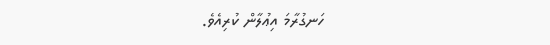ހަނގުރާމަ އިޢުލާން ކުރިއެވެ.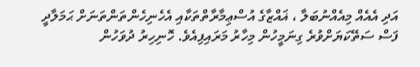އަދި އެއެއް މިއެއްނުބަލާ ، ޣައްޒާގެ އުސްޢިމާރާތްތަކާއި އެހެނިހެންތަންތަނަށް ޙަމަލާދީ ފަސް ސަތޭކަޔަށްވުރެ ގިނަމީހުން މިހާރު މަރައިފިއެވެ. ހޮނިހިރު ދުވަހުން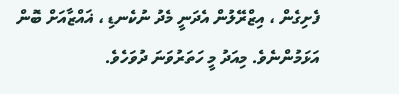ފެށިގެން ، އިޒްރޭލުން އެދަނީ މެދު ނުކެނޑި ، ޣައްޒާއަށް ބޮން އަޅަމުންނެވެ. މިއަދު މީ ހަތަރުވަނަ ދުވަހެވެ.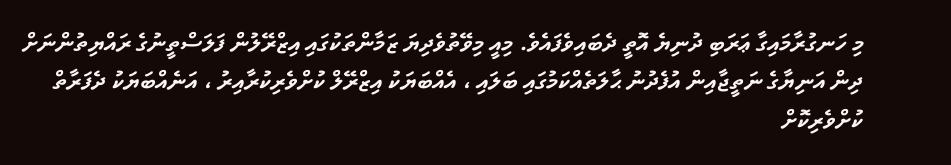މި ހަނގުރާމައިގާ ޢަރަބި ދުނިޔެ އޮތީ ދެބައިވެފައެވެ. މިއީ މިވޭތުވެދިޔަ ޒަމާންތަކުގައި އިޒްރޭލުން ފަލަސްތީނުގެ ރައްޔިތުންނަށް ދިން އަނިޔާގެ ނަތީޖާއިން އުފެދުނު ޙާލަތެއްކަމުގައި ބަލައި ، އެއްބަޔަކު އިޒްރޭލް ކުށްވެރިކުރާއިރު ، އަނެއްބަޔަކު ދެފަރާތް ކުށްވެރިކޮށް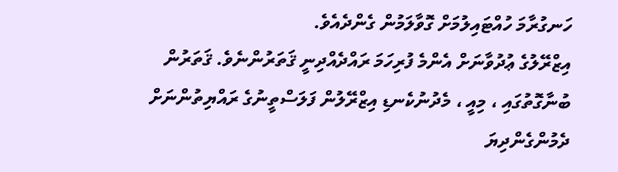ހަނގުރާމަ ހުއްޓައިލުމަށް ގޮވާލަމުން ގެންދެއެވެ.
އިޒްރޭލުގެ ޢުދުވާނަށް އެންމެ ފުރިހަމަ ރައްދެއްދިނީ ޤަތަރުންނެވެ. ޤަތަރުން ބުނާގޮތުގައި ، މިއީ ، މެދުނުކެނޑި އިޒްރޭލުން ފަލަސްތީނުގެ ރައްޔިތުންނަށް ދެމުންގެންދިޔަ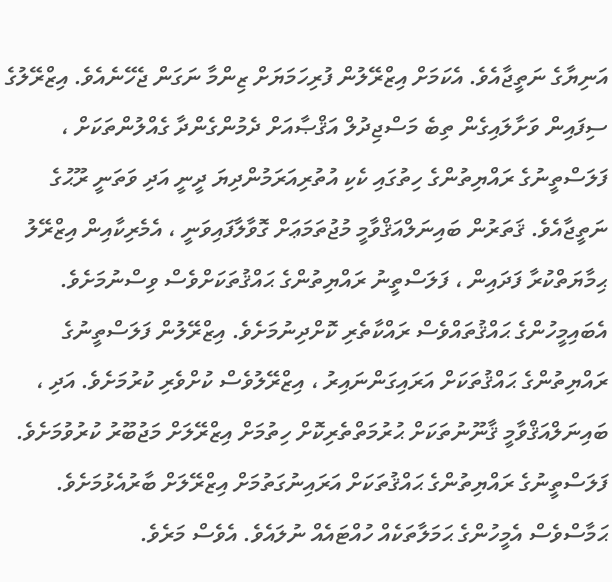އަނިޔާގެ ނަތީޖާއެވެ. އެކަމަށް އިޒްރޭލުން ފުރިހަމަޔަށް ޒިންމާ ނަގަން ޖެހޭނެއެވެ. އިޒްރޭލުގެ ސިފައިން ވަށާލައިގެން ތިބެ މަސްޖިދުލް އަޤްޞާއަށް ދެމުންގެންދާ ގެއްލުންތަކަށް ، ފަލަސްތީނުގެ ރައްޔިތުންގެ ހިތުގައި ކެކި އުތުރިއަރަމުންދިޔަ ދީނީ އަދި ވަތަނީ ރޫޙުގެ ނަތީޖާއެވެ. ޤަތަރުން ބައިނަލްއަޤްވާމީ މުޖުތަމަޢަށް ގޮވާލާފައިވަނީ ، އެމެރިކާއިން އިޒްރޭލު ޙިމާޔަތްކުރާ ފަދައިން ، ފަލަސްތީނު ރައްޔިތުންގެ ޙައްޤުތަކަށްވެސް ވިސްނުމަށެވެ. އެބައިމީހުންގެ ޙައްޤުތައްވެސް ރައްކާތެރި ކޮށްދިނުމަށެވެ. އިޒްރޭލުން ފަލަސްތީނުގެ ރައްޔިތުންގެ ޙައްޤުތަކަށް އަރައިގަންނައިރު ، އިޒްރޭލުވެސް ކުށްވެރި ކުރުމަށެވެ. އަދި ، ބައިނަލްއަޤްވާމީ ޤާނޫނުތަކަށް ޙުރުމަތްތެރިކޮށް ހިތުމަށް އިޒްރޭލަށް މަޖުބޫރު ކުރުވުމަށެވެ. ފަލަސްތީނުގެ ރައްޔިތުންގެ ޙައްޤުތަކަށް އަރައިނުގަތުމަށް އިޒްރޭލަށް ބާރުއެޅުމަށެވެ.
ޙަމާސްވެސް އެމީހުންގެ ޙަމަލާތަކެއް ހުއްޓައެއް ނުލައެވެ. އެވެސް މަރެވެ.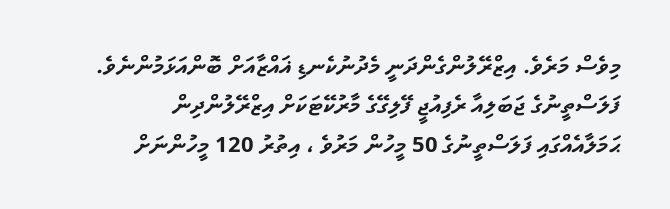މިވެސް މަރެވެ. އިޒްރޭލުންގެންދަނީ މެދުނުކެނޑި ޣައްޒާއަށް ބޮންއަޅަމުންނެވެ. ފަލަސްތީނުގެ ޖަބަލިއާ ރެފިއުޖީ ފޭލިގޭގެ މާރުކޭޓަކަށް އިޒްރޭލުންދިން ޙަމަލާއެއްގައި ފަލަސްތީނުގެ 50 މީހުން މަރުވެ ، އިތުރު 120 މީހުންނަށް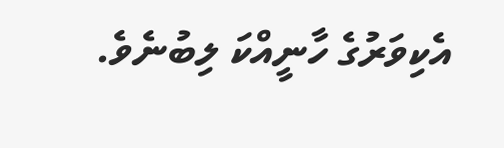އެކިވަރުގެ ހާނީއްކަ ލިބުނެވެ.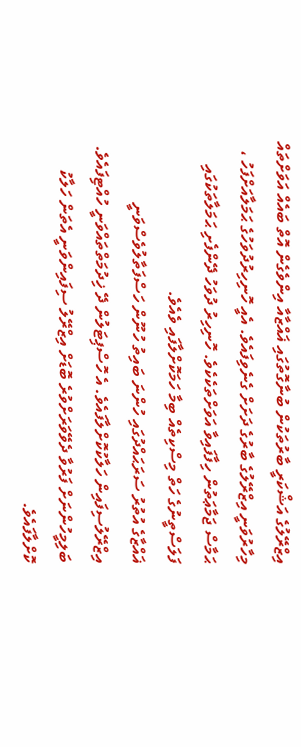އިޒްރޭލުގެ އަޝްކަރީ ބާރުތަކުން ބުނާގޮތުގައި ޣައްޒާއާ އިންވެގެން އޮތް ބައެއް އަވަށްތައް މިހާރުވަނީ އިޒްރޭލުގެ ބާރުގެ ދަށަށް ގެނެވިފައެވެ. އެއީ ހޮނިހިރުދުވަހުގެ ޙަމަލާއަށްފަހު ، ޙަމާސް ޖަމާޢަތުން ހިފާފައިވާ އަވަށްތަކެކެވެ. ހޮނިހިރު ދުވަހު ދޭންފެށި ޙަމަލާތަކުގައި ފަލަސްތީނުގެ ހަތް މިސްކިތެއް ބިމާ ހަމަކޮށްލާފައި ވެއެވެ.
ޣައްޒާގެ އުތުރު ސަރަޙައްދުގައި ހުންނަ ބައިތު ހުނޫން ހަސްފަތާލުވެސްވަނީ އިޒްރޭލުސިފައިން ހަލާކުކޮށްލާފައެވެ. އެ ހޮސްޕިޓަލުން ދޭ ޚިދުމަތްތައްވަނީ ހުއްޓިފައެވެ. ބަލިމީހުންނަށް ފަރުވާ ދެވޭވަރަށްވުރެ ބޮޑަށް އިޒްރޭލު ސިފައިންވަނީ އެތަން ހަލާކު ކޮށްލާފައެވެ.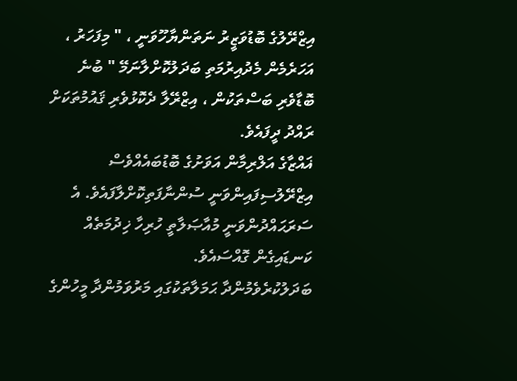އިޒްރޭލުގެ ބޮޑުވަޒީރު ނަތަންޔާހޫވަނީ ، " މިފަހަރު ، އަހަރެމެން މެދުއިރުމަތި ބަދަލުކޮށްލާނަމޭ " ބުނެ ބޮޑާވެރި ބަސްތަކުން ، އިޒްރޭލާ ދެކޮޅުވެރި ޤައުމުތަކަށް ރައްދު ދީފައެވެ.
ޣައްޒާގެ އަލްރިމާން އަވަށުގެ ބޮޑުބައެއްވެސް އިޒްރޭލުސިފައިންވަނީ ސުންނާފަތިކޮށްލާފައެވެ. އެ ސަރަޙައްދުންވަނީ މުއާޞަލާތީ ހުރިހާ ޚިދުމަތެއް ކަނޑައިގެން ގޮއްސައެވެ.
ބަދަލުކުރެވެމުންދާ ޙަމަލާތަކުގައި މަރުވަމުންދާ މީހުންގެ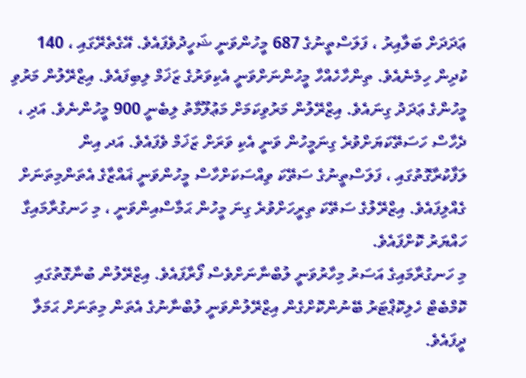ޢަދަދަށް ބަލާއިރު ، ފަލަސްތީނުގެ 687 މީހުންވަނީ ޝަހީދުވެފައެވެ. އޭގެތެރޭގައި ، 140 ކުދިން ހިމެނެއެވެ. ތިންހާހެއްހާ މީހުންނަށްވަނީ އެކިވަރުގެ ޒަޚަމް ލިބިފައެވެ. އިޒްރޭލުން މަރުވި މީހުންގެ ޢަދަދު ގިނައެވެ. އިޒްރޭލުން މަރުވިކަމަށް މަޢުލޫމާތު ލިބެނީ 900 މީހުންނެވެ. އަދި ، ދެހާސް ހަސަތޭކަޔަށްވުރެ ގިނަމީހުން ވަނީ އެކި ވަރަށް ޒަޚަމް ވެފައެވެ. އަދ އިން ލަފާކުރާގޮތުގައި ، ފަލަސްތީނުގެ ސަތޭކަ ވިއްސަކަށްހާސް މީހުންވަނީ ޣައްޒާގެ އެތަންމިތަނަށް ގެއްލިފައެވެ. އިޒްރޭލުގެ ސަތޭކަ ތިރީހަށްވުރެ ގިނަ މީހުން ޙަމާސްއިންވަނީ ، މި ހަނގުރާމައިގާ ހައްޔަރު ކޮށްފައެވެ.
މި ހަނގުރާމައިގެ އަސަރު މިހާރުވަނީ ލުބްނާނަށްވެސް ފޯރާފައެވެ. އިޒްރޭލުން ބުނާގޮތުގައި ކޮމްބެޓް ހެލިކޮޕްޓަރު ބޭނުންކޮށްގެން އިޒްރޭލުންވަނީ ލުބްނާނުގެ އެތަން މިތަނަށް ޙަމަލާ ދީފައެވެ.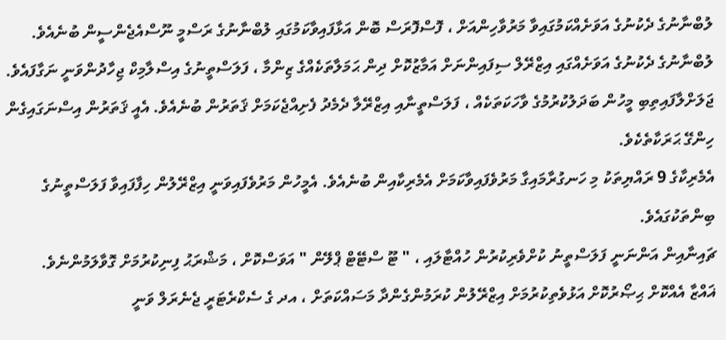ލުބްނާނުގެ ދެކުނުގެ އަވަށެއްކަމުގައިވާ މަރުވާހިންއަށް ، ފޮސްފޮރަސް ބޮން އަޅާފައިވާކަމުގައި ލުބްނާނުގެ ރަސްމީ ނޫސްއެޖެންސީން ބުނެއެވެ. ލުބްނާނުގެ ދެކުނުގެ އަވަށެއްގައި އިޒްރޭލް ސިފައިންނަށް އަމާޒުކޮށް ދިން ޙަމަލާތަކެއްގެ ޒިންމާ ، ފަލަސްތީނުގެ އިސްލާމިކް ޖިހާދުންވަނީ ނަގާފައެވެ.
ޖަލަށްލާފައިތިބި މީހުން ބަދަލުކުރުމުގެ ވާހަކަތަކެއް ، ފަލަސްތީނާއި އިޒްރޭލާ ދެމެދު ފެށިއްޖެކަމަށް ޤަތަރުން ބުނެއެވެ. އެއީ ޤަތަރުން އިސްނަގައިގެން ހިންގޭ ޙަރަކާތެކެވެ.
އެމެރިކާގެ 9 ރައްޔިތަކު މި ހަނގުރާމައިގާ މަރުވެފައިވާކަމަށް އެމެރިކާއިން ބުނެއެވެ. އެމީހުން މަރުވެފައިވަނީ އިޒްރޭލުން ހިފާފައިވާ ފަލަސްތީނުގެ ބިންތަކުގައެވެ.
ޗައިނާއިން އަންނަނީ ފަލަސްތީނު ކުށްވެރިކުރުން ހުއްޓާލައި ، " ޓޫ ސްޓޭޓް ޕްލޭން " އަވަސްކޮށް ، މަޝްރަޙު ފިނިކުރުމަށް ގޮވާލަމުންނެވެ.
ޣައްޒާ އެއްކޮށް ޙިޞޯރުކޮށް އަޅުވެތިކުރުމަށް އިޒްރޭލުން ކުރަމުންގެންދާ މަސައްކަތަށް ، އދ ގެ ސެކްރެޓަރީ ޖެނެރަލް ވަނީ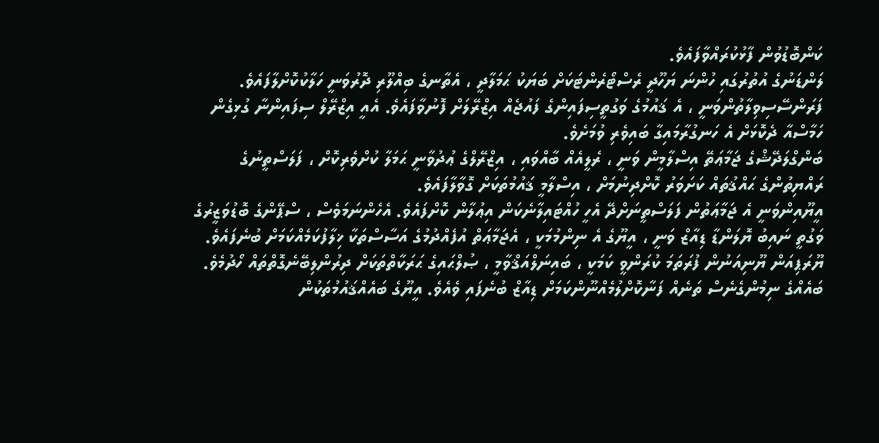ކަންބޮޑުވުން ފާޅުކުރައްވާފައެވެ.
ލަންޑަނުގެ އުތުރުގައި ހުންނަ ޔަހޫދީ ރެސްޓޯރެންޓަކަށް ބަޔަކު ޙަމަލާދީ ، އެތާނގެ ބިއްލޫރި ދޮރުވަނީ ހަލާކުކޮށްލާފައެވެ.
ފަރަންސޭސިވިލާތުންވަނީ ، އެ ޤައުމުގެ ވަގުތީސިފައިންގެ ފައުޖެއް އިޒްރޭލަށް ފޮނުވާފައެވެ. އެއީ އިޒްރޭލް ސިފައިންނާ ގުޅިގެން ހަމާސްއާ ދެކޮޅަށް އެ ހަނގުރާމައިގާ ބައިވެރި ވުމަށެވެ.
ބަންގްލަދޭޝްގެ ޖަމާޢަތޭ އިސްލާމީން ވަނީ ، ރެލީއެއް ބާއްވައި ، އިޒްރޭލްގެ ޢުދުވާނީ ޙަމަލާ ކުށްވެރިކޮށް ، ފަލަސްތީނުގެ ރައްޔިތުންގެ ޙައްޤުތައް ކަށަވަރު ކޮށްދިނުމަށް ، އިސްލާމީ ޤައުމުތަކަށް ގޮވާލާފައެވެ.
އީޔޫއިންވަނީ އެ ޖަމާޢަތުން ފަލަސްތީނަށްދޭ އެހީ ހުއްޓައިލާނެކަން އިޢުލާން ކޮށްފައެވެ. އެހެންނަމަވެސް ، ސްޕޭންގެ ބޮޑުވަޒީރުގެ ވަގުތީ ނައިބު ޔޮލަންޑާ ޑިއާޒް ވަނީ ، އީޔޫގެ އެ ނިންމުމަކީ ، އެޖަމާޢަތް އުފެއްދުމުގެ އަސާސްތަކާ ޚިލާފުކަމެއްކަމަށް ބުނެފައެވެ. ޔޫރަޕިއަން ޔޫނިއަނުން ފުރަތަމަ ކުރަންވީ ކަމަކީ ، ބައިނަލްއަޤްވާމީ ، ޞުލްޙައިގެ ޙަރަކާތްތަކަށް ދިރުންލިބޭނެގޮތްތައް ހޯދުމެވެ. ބައެއްގެ ނިމުންގެނެސް ތަނެއް ފަނާކޮށްލުމެއްނޫންކަމަށް ޑިއާޒް ބުނެފައި ވެއެވެ. އީޔޫގެ ބައެއްޤައުމުތަކުން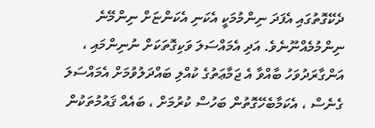ދެކޭގޮތުގައި އެފަދަ ނިންމުމަކީ އެކަނި އެކަންޏަށް ނިންމޭނެ ނިންމުމެއްނޫނެވެ. އަދި އެމައްސަލަ ވަކިގޮތަކަށް ނުނިންމައި ، އަންގާރަދުވަހު ބާއްވާ އެ ޖަމާޢަތުގެ ކުއްލި ބައްދަލުވުމަށް އެމައްސަލަ ގެނެސް ، އެކަމާބެހޭގޮތުން ބަހުސް ކުރުމަށް ، ބައެއް ޤައުމުތަކުން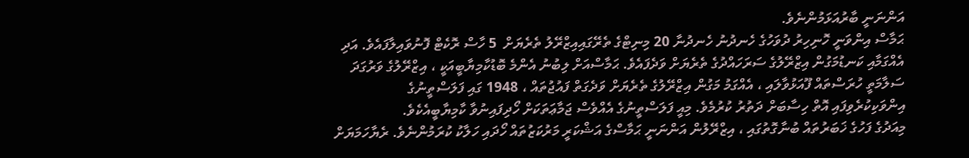އަންނަނީ ބާރުއަޅަމުންނެވެ.
ޙަމާސް އިންވަނީ ހޮނިހިރު ދުވަހުގެ ހެނދުނު ހެނދުނާ 20 މިނިޓްގެ ތެރޭގައިއިޒްރޭލު ތެރެޔަށް  5 ހާސް ރޮކެޓް ފޮނުވައިލާފައެވެ. އަދި އެއްގަމާއި ކަނޑުމަގުން އިޒްރޭލުގެ ސަރަހައްދުގެ ތެރެޔަށް ވަދެފައެވެ. ޙަމާސްއަށް ލިބުނު އެންމެ ބޮޑުކާމިޔާބީއަކީ ، އިޒްރޭލުގެ ވަރުގަދަ ސަލާމަތީ ހުރަސްތައް ފޫއަޅުވާލައި ، އެއްގަމު މަގުން އިޒްރޭލުގެ ތެރެޔަށް ވަދެގަތް ފައުޖުތައް ، 1948 ގައި ފަލަސްތީނުގެ އިންވަކިކުރެވިފައި އޮތް ހިސާބަށް ދަތުރު ކުރުމެވެ. މިއީ ފަލަސްތީނުގެ އެއްވެސް ޖަމާޢަތަކަށް ހޯދިފައިނުވާ ކާމިޔާބީއެކެވެ.
މިއަދުގެ ފަހުގެ ޚަބަރުތައް ބުނާގޮތުގައި ، އިޒްރޭލުން އަންނަނީ ޙަމާސްގެ އަޝްކަރީ މަރުކަޒުތައް ހޯދައި ހަލާކު ކުރަމުންނެވެ. ރެޔާހަމަޔަށް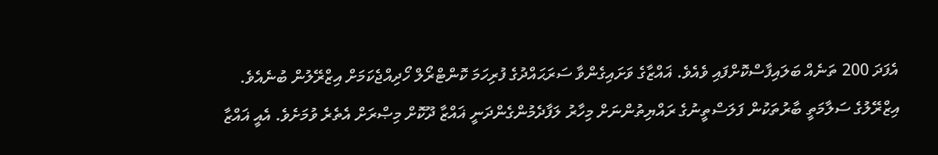އެފަދަ 200 ތަނެއް ބަލައިފާސްކޮށްފައި ވެއެވެ. ޣައްޒާގެ ވަށައިގެންވާ ސަރަޙައްދުގެ ފުރިހަމަ ކޮންޓްރޯލް ހޯދިއްޖެކަމަށް އިޒްރޭލުން ބުނެއެވެ.
އިޒްރޭލުގެ ސަލާމަތީ ބާރުތަކުން ފަލަސްތީނުގެ ރައްޔިތުންނަށް މިހާރު ލަފާދެމުންގެންދަނީ ޣައްޒާ ދޫކޮށް މިޞްރަށް އެތެރެ ވުމަށެވެ. އެއީ ޣައްޒާ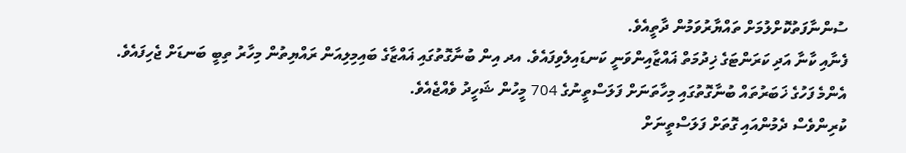ސުންނާފަތުކޮށްލުމަށް ތައްޔާރުވަމުން ދާތީއެވެ.
ފެނާއި ކާނާ އަދި ކަރަންޓަގެ ޚިދުމަތް ޣައްޒާއިންވަނީ ކަނޑައިލެވިފައެވެ. އދ އިން ބުނާގޮތުގައި ޣައްޒާގެ ބައިމިލިއަން ރައްޔިތުން މިހާރު ތިބީ ބަނޑަށް ޖެހިފައެވެ. އެންމެ ފަހުގެ ޚަބަރުތައް ބުނާގޮތުގައި މިހާތަނަށް ފަލަސްތީނުގެ 704 މީހުން ޝަހީދު ވެއްޖެއެވެ.
ކުރިންވެސް ދެމުންއައި ގޮތަށް ފަލަސްތީނަށް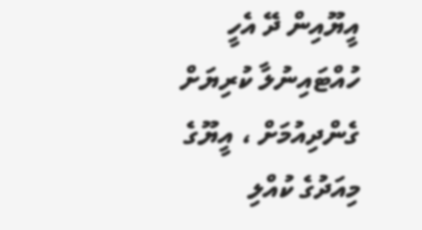އީޔޫއިން ދޭ އެހީ ހުއްޓައިނުލާ ކުރިޔަށް ގެންދިއުމަށް ، އީޔޫގެ މިއަދުގެ ކުއްލި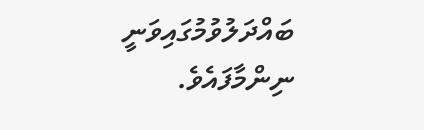ބައްދަލުވުމުގައިވަނީ ނިންމާފައެވެ.